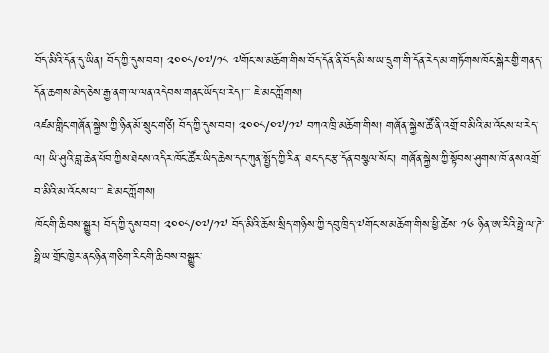བོད་མིའི་དོན་དུ་ཡིན། བོད་ཀྱི་དུས་བབ། ༢༠༠༨/༠༧/༡༨ ༧གོང་ས་མཆོག་གིས་བོད་དོན་ནི་བོད་མི་ས་ཡ་དྲུག་གི་དོན་རེད་མ་གཏོགས་ཁོང་སྒེར་གྱི་གནད་དོན་ཆགས་མེད་ཅེས་རྒྱ་ནག་ལ་ལན་འདེབས་གནང་ཡོད་པ་རེད།་་་ ཇེ་མང་ཀློགས།
འཛམ་གླིང་གཞོན་སྐྱེས་ཀྱི་ཉིན་མོ་སྲུང་གཙི། བོད་ཀྱི་དུས་བབ། ༢༠༠༨/༠༧/༡༧ བཀའ་ཁྲི་མཆོག་གིས། གཞོན་སྐྱེས་ཚོ་ནི་འགྲོ་བ་མིའི་མ་འོངས་པ་རེད་ལ། ཡི་ཤུའི་བླ་ཆེན་པོབ་ཀྱིས་ཐེངས་འདིར་ཁོང་ཚོར་ཡིད་ཆེས་དང་ཀུན་སྤྱོད་ཀྱི་རིན་ ཐང་དང་རྩ་དོན་བསྩལ་སོང་། གཞོན་སྐྱེས་ཀྱི་སྟོབས་ཤུགས་ཁོ་ནས་འགྲོ་བ་མིའི་མ་འོངས་པ་་་ ཇེ་མང་ཀློགས།
ཁོང་གི་ཆིབས་སྒྱུར། བོད་ཀྱི་དུས་བབ། ༢༠༠༨/༠༧/༡༧ བོད་མིའི་ཆོས་སྲིད་གཉིས་ཀྱི་དབུ་ཁྲིད་༧གོང་ས་མཆོག་གིས་ཕྱི་ཚེས་ ༡༦ ཉིན་ཨ་རིའི་ཧྥེ་ལ་ཌེ་ཧྥི་ཡ་གྲོང་ཁྱེར་ནང་ཉིན་གཅིག་རིང་གི་ཆིབས་བསྒྱུར་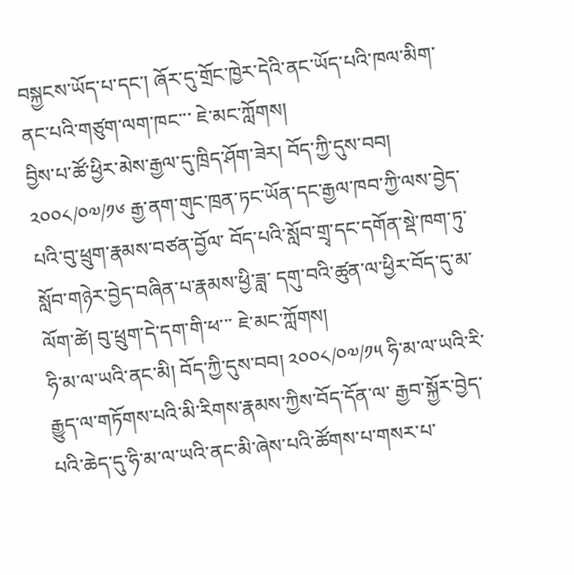བསྐྱངས་ཡོད་པ་དང་། ཞོར་དུ་གྲོང་ཁྱེར་དེའི་ནང་ཡོད་པའི་ཁལ་མིག་ནང་པའི་གཙུག་ལག་ཁང་་་ ཇེ་མང་ཀློགས།
བྱིས་པ་ཚོ་ཕྱིར་མེས་རྒྱལ་དུ་ཁྲིད་ཤོག་ཟེར། བོད་ཀྱི་དུས་བབ། ༢༠༠༨/༠༧/༡༦ རྒྱ་ནག་གུང་ཁྲན་ཏང་ཡོན་དང་རྒྱལ་ཁབ་ཀྱི་ལས་བྱེད་པའི་བུ་ཕྲུག་རྣམས་བཙན་བྱོལ་ བོད་པའི་སློབ་གྲྭ་དང་དགོན་སྡེ་ཁག་ཏུ་སློབ་གཉེར་བྱེད་བཞིན་པ་རྣམས་ཕྱི་ཟླ་ དགུ་བའི་ཚུན་ལ་ཕྱིར་བོད་དུ་མ་ལོག་ཚེ། བུ་ཕྲུག་དེ་དག་གི་ཕ་་་ ཇེ་མང་ཀློགས།
ཧི་མ་ལ་ཡའི་ནང་མི། བོད་ཀྱི་དུས་བབ། ༢༠༠༨/༠༧/༡༥ ཧི་མ་ལ་ཡའི་རི་རྒྱུད་ལ་གཏོགས་པའི་མི་རིགས་རྣམས་ཀྱིས་བོད་དོན་ལ་ རྒྱབ་སྐྱོར་བྱེད་པའི་ཆེད་དུ་ཧི་མ་ལ་ཡའི་ནང་མི་ཞེས་པའི་ཚོགས་པ་གསར་པ་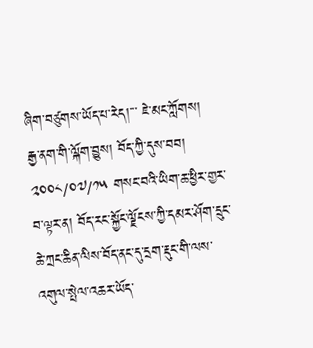ཞིག་བཙུགས་ཡོད་པ་རེད།་་་ ཇེ་མང་ཀློགས།
རྒྱ་ནག་གི་ལྐོག་བྱུས། བོད་ཀྱི་དུས་བབ། ༢༠༠༨/༠༧/༡༥ གསང་བའི་ཡིག་ཆ་ཕྱིར་གྱར་བ་ལྟར་ན། བོད་རང་སྐྱོང་ལྗོངས་ཀྱི་དམར་ཤོག་དྲུང་ཆེ་ཀྲང་ཆིན་ལིས་བོད་ནང་དུ་དྲག་རྡུང་གི་ལས་འགུལ་སྤེལ་འཆར་ཡོད་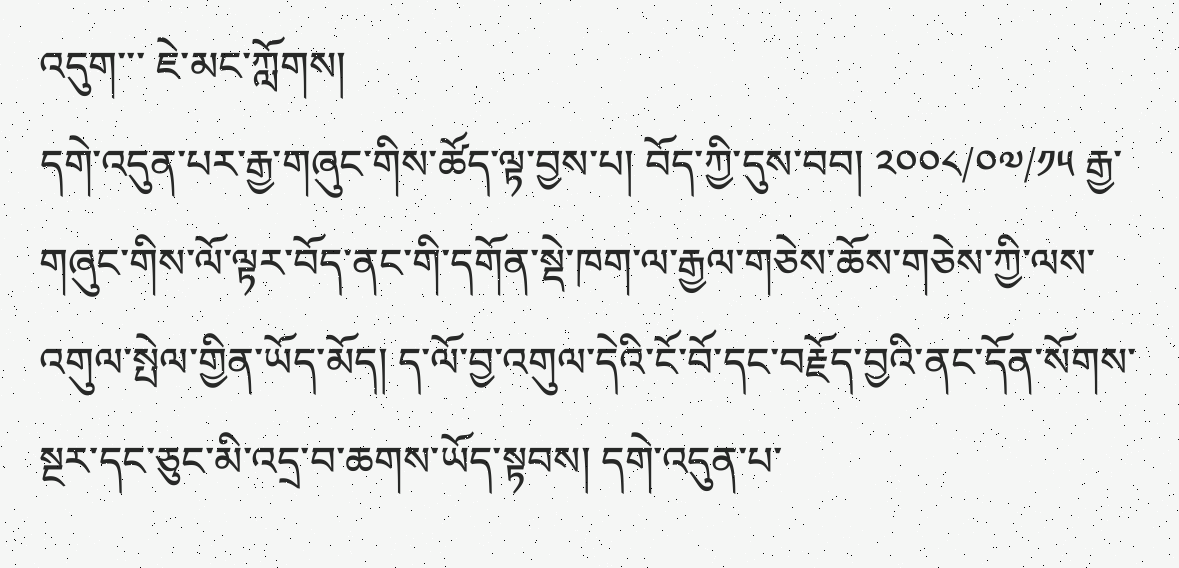འདུག་་་ ཇེ་མང་ཀློགས།
དགེ་འདུན་པར་རྒྱ་གཞུང་གིས་ཚོད་ལྟ་བྱས་པ། བོད་ཀྱི་དུས་བབ། ༢༠༠༨/༠༧/༡༥ རྒྱ་གཞུང་གིས་ལོ་ལྟར་བོད་ནང་གི་དགོན་སྡེ་ཁག་ལ་རྒྱལ་གཅེས་ཆོས་གཅེས་ཀྱི་ལས་འགུལ་སྤེལ་གྱིན་ཡོད་མོད། ད་ལོ་བྱ་འགུལ་དེའི་ངོ་བོ་དང་བརྗོད་བྱའི་ནང་དོན་སོགས་སྔར་དང་ཅུང་མི་འདྲ་བ་ཆགས་ཡོད་སྟབས། དགེ་འདུན་པ་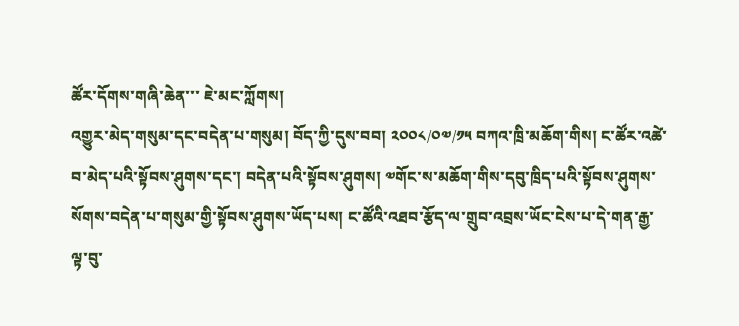ཚོར་དོགས་གཞི་ཆེན་་་ ཇེ་མང་ཀློགས།
འགྱུར་མེད་གསུམ་དང་བདེན་པ་གསུམ། བོད་ཀྱི་དུས་བབ། ༢༠༠༨/༠༧/༡༥ བཀའ་ཁྲི་མཆོག་གིས། ང་ཚོར་འཚེ་བ་མེད་པའི་སྟོབས་ཤུགས་དང་། བདེན་པའི་སྟོབས་ཤུགས། ༧གོང་ས་མཆོག་གིས་དབུ་ཁྲིད་པའི་སྟོབས་ཤུགས་སོགས་བདེན་པ་གསུམ་གྱི་སྟོབས་ཤུགས་ཡོད་པས། ང་ཚོའི་འཐབ་རྩོད་ལ་གྲུབ་འབྲས་ཡོང་ངེས་པ་དེ་གན་རྒྱ་ལྟ་བུ་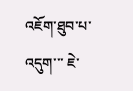འཇོག་ཐུབ་པ་འདུག་་་ ཇེ་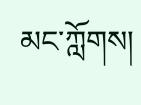མང་ཀློགས།